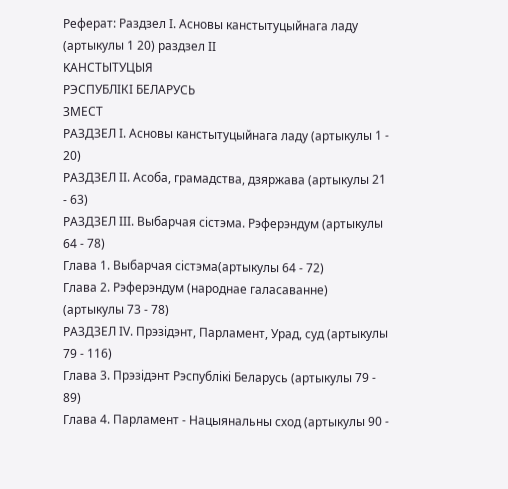Реферат: Раздзел I. Асновы канстытуцыйнага ладу (артыкулы 1 20) раздзел II
KАHСТЫТУЦЫЯ
РЭСПУБЛIКI БЕЛАРУСЬ
ЗМЕСТ
РАЗДЗЕЛ I. Асновы канстытуцыйнага ладу (артыкулы 1 - 20)
РАЗДЗЕЛ II. Асоба, грамадства, дзяржава (артыкулы 21 - 63)
РАЗДЗЕЛ III. Выбарчая сiстэма. Рэферэндум (артыкулы 64 - 78)
Глава 1. Выбарчая сiстэма(артыкулы 64 - 72)
Глава 2. Рэферэндум (народнае галасаванне) (артыкулы 73 - 78)
РАЗДЗЕЛ IV. Прэзiдэнт, Парламент, Урад, суд (артыкулы 79 - 116)
Глава 3. Прэзiдэнт Рэспублiкi Беларусь (артыкулы 79 - 89)
Глава 4. Парламент - Нацыянальны сход (артыкулы 90 -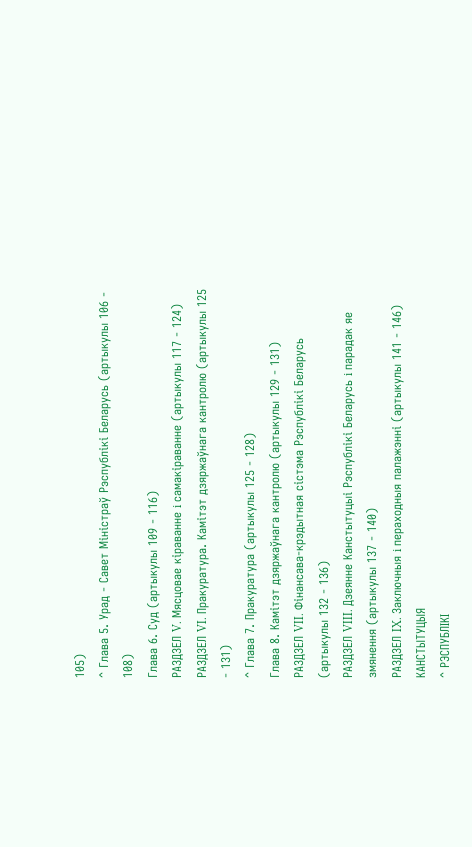105)
^ Глава 5. Урад - Савет Мiнiстраў Рэспублiкi Беларусь (артыкулы 106 - 108)
Глава 6. Суд (артыкулы 109 - 116)
РАЗДЗЕЛ V. Мясцовае кiраванне i самакiраванне (артыкулы 117 - 124)
РАЗДЗЕЛ VI. Пракуратура. Камiтэт дзяржаўнага кантролю (артыкулы 125 - 131)
^ Глава 7. Пракуратура (артыкулы 125 - 128)
Глава 8. Камiтэт дзяржаўнага кантролю (артыкулы 129 - 131)
РАЗДЗЕЛ VII. Фiнансава-крэдытная сiстэма Рэспублiкi Беларусь (артыкулы 132 - 136)
РАЗДЗЕЛ VIII. Дзеянне Канстытуцыi Рэспублiкi Беларусь i парадак яе змянення (артыкулы 137 - 140)
РАЗДЗЕЛ IX. Заключныя i пераходныя палажэннi (артыкулы 141 - 146)
KАHСТЫТУЦЫЯ
^ РЭСПУБЛIКI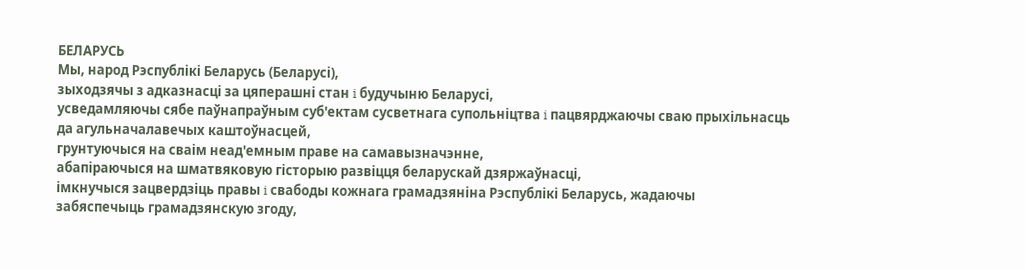БЕЛАРУСЬ
Мы, народ Рэспублiкi Беларусь (Беларусi),
зыходзячы з адказнасцi за цяперашнi стан i будучыню Беларусi,
усведамляючы сябе паўнапраўным суб'ектам сусветнага супольнiцтва i пацвярджаючы сваю прыхiльнасць
да агульначалавечых каштоўнасцей,
грунтуючыся на сваiм неад'емным праве на самавызначэнне,
абапiраючыся на шматвяковую гiсторыю развiцця беларускай дзяржаўнасцi,
iмкнучыся зацвердзiць правы i свабоды кожнага грамадзянiна Рэспублiкi Беларусь, жадаючы
забяспечыць грамадзянскую згоду,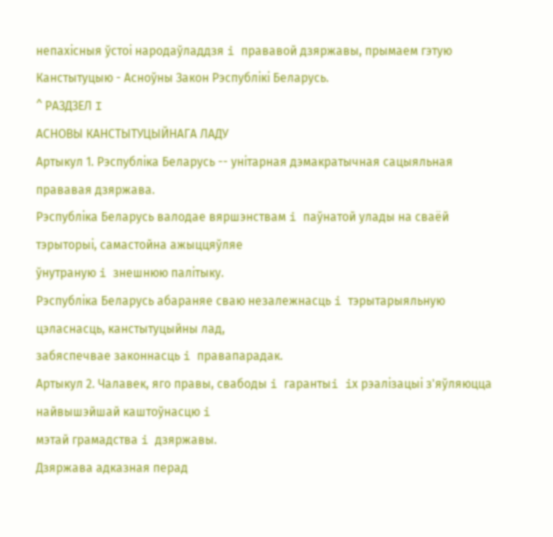непахiсныя ўстоi народаўладдзя i прававой дзяржавы, прымаем гэтую
Канстытуцыю - Асноўны Закон Рэспублiкi Беларусь.
^ РАЗДЗЕЛ I
АСНОВЫ КАНСТЫТУЦЫЙHАГА ЛАДУ
Артыкул 1. Рэспублiка Беларусь -- унiтарная дэмакратычная сацыяльная прававая дзяржава.
Рэспублiка Беларусь валодае вяршэнствам i паўнатой улады на сваёй тэрыторыi, самастойна ажыццяўляе
ўнутраную i знешнюю палiтыку.
Рэспублiка Беларусь абараняе сваю незалежнасць i тэрытарыяльную цэласнасць, канстытуцыйны лад,
забяспечвае законнасць i правапарадак.
Артыкул 2. Чалавек, яго правы, свабоды i гарантыi iх рэалiзацыi з'яўляюцца найвышэйшай каштоўнасцю i
мэтай грамадства i дзяржавы.
Дзяржава адказная перад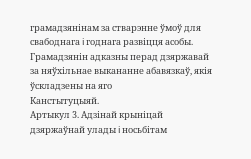грамадзянiнам за стварэнне ўмоў для свабоднага i годнага развiцця асобы.
Грамадзянiн адказны перад дзяржавай за няўхiльнае выкананне абавязкаў, якiя ўскладзены на яго
Канстытуцыяй.
Артыкул 3. Адзiнай крынiцай дзяржаўнай улады i носьбiтам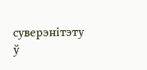суверэнiтэту ў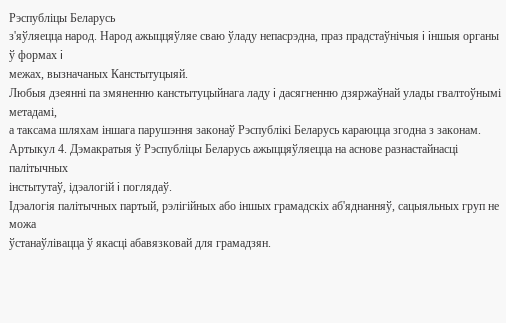Рэспублiцы Беларусь
з'яўляецца народ. Народ ажыццяўляе сваю ўладу непасрэдна, праз прадстаўнiчыя i iншыя органы ў формах i
межах, вызначаных Канстытуцыяй.
Любыя дзеяннi па змяненню канстытуцыйнага ладу i дасягненню дзяржаўнай улады гвалтоўнымi метадамi,
а таксама шляхам iншага парушэння законаў Рэспублiкi Беларусь караюцца згодна з законам.
Артыкул 4. Дэмакратыя ў Рэспублiцы Беларусь ажыццяўляецца на аснове разнастайнасцi палiтычных
iнстытутаў, iдэалогiй i поглядаў.
Iдэалогiя палiтычных партый, рэлiгiйных або iншых грамадскiх аб'яднанняў, сацыяльных груп не можа
ўстанаўлiвацца ў якасцi абавязковай для грамадзян.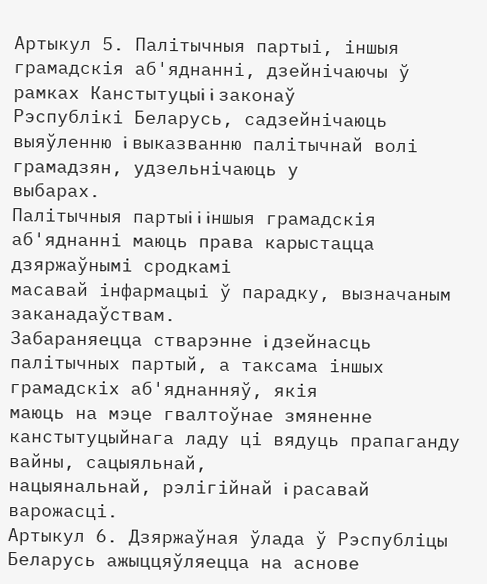Артыкул 5. Палiтычныя партыi, iншыя грамадскiя аб'яднаннi, дзейнiчаючы ў рамках Канстытуцыi i законаў
Рэспублiкi Беларусь, садзейнiчаюць выяўленню i выказванню палiтычнай волi грамадзян, удзельнiчаюць у
выбарах.
Палiтычныя партыi i iншыя грамадскiя аб'яднаннi маюць права карыстацца дзяржаўнымi сродкамi
масавай iнфармацыi ў парадку, вызначаным заканадаўствам.
Забараняецца стварэнне i дзейнасць палiтычных партый, а таксама iншых грамадскiх аб'яднанняў, якiя
маюць на мэце гвалтоўнае змяненне канстытуцыйнага ладу цi вядуць прапаганду вайны, сацыяльнай,
нацыянальнай, рэлiгiйнай i расавай варожасцi.
Артыкул 6. Дзяржаўная ўлада ў Рэспублiцы Беларусь ажыццяўляецца на аснове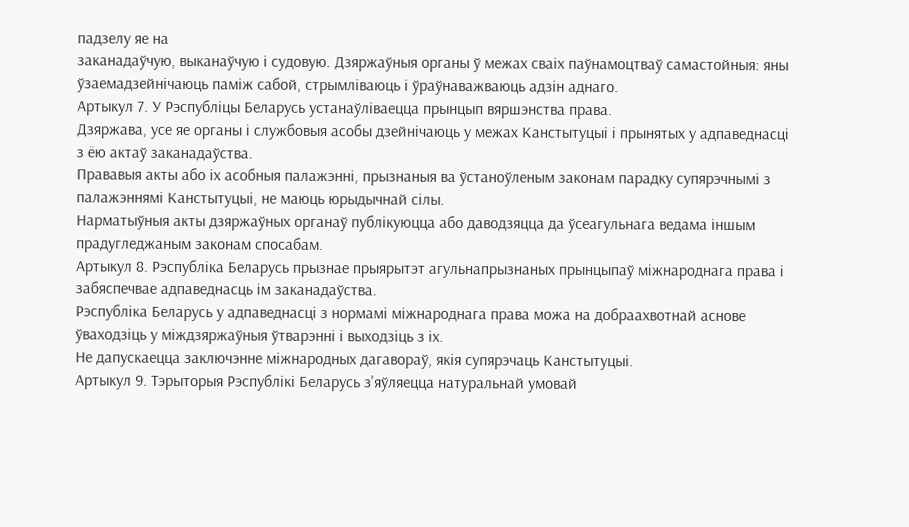падзелу яе на
заканадаўчую, выканаўчую i судовую. Дзяржаўныя органы ў межах сваiх паўнамоцтваў самастойныя: яны
ўзаемадзейнiчаюць памiж сабой, стрымлiваюць i ўраўнаважваюць адзiн аднаго.
Артыкул 7. У Рэспублiцы Беларусь устанаўлiваецца прынцып вяршэнства права.
Дзяржава, усе яе органы i службовыя асобы дзейнiчаюць у межах Канстытуцыi i прынятых у адпаведнасцi
з ёю актаў заканадаўства.
Прававыя акты або iх асобныя палажэннi, прызнаныя ва ўстаноўленым законам парадку супярэчнымi з
палажэннямi Канстытуцыi, не маюць юрыдычнай сiлы.
Нарматыўныя акты дзяржаўных органаў публiкуюцца або даводзяцца да ўсеагульнага ведама iншым
прадугледжаным законам спосабам.
Артыкул 8. Рэспублiка Беларусь прызнае прыярытэт агульнапрызнаных прынцыпаў мiжнароднага права i
забяспечвае адпаведнасць iм заканадаўства.
Рэспублiка Беларусь у адпаведнасцi з нормамi мiжнароднага права можа на добраахвотнай аснове
ўваходзiць у мiждзяржаўныя ўтварэннi i выходзiць з iх.
Hе дапускаецца заключэнне мiжнародных дагавораў, якiя супярэчаць Канстытуцыi.
Артыкул 9. Тэрыторыя Рэспублiкi Беларусь з'яўляецца натуральнай умовай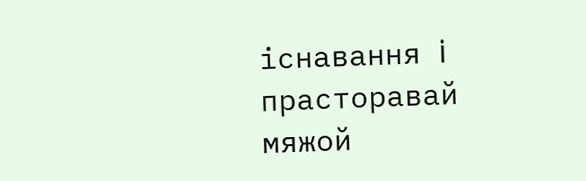iснавання i прасторавай
мяжой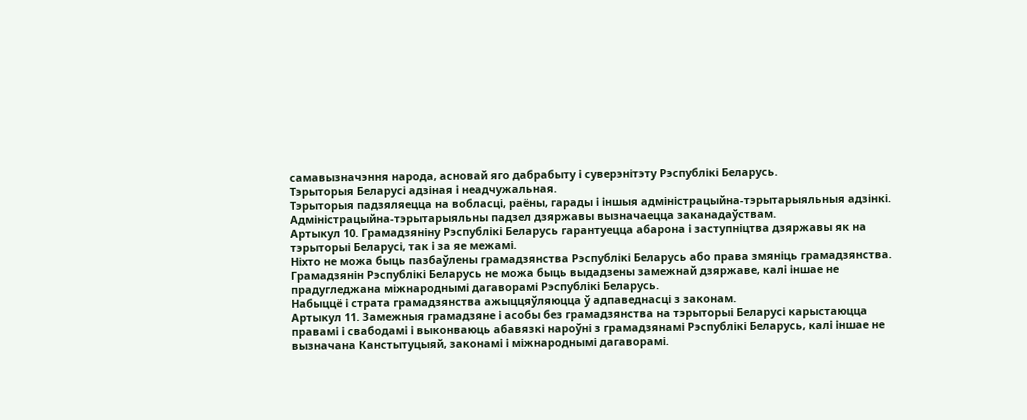самавызначэння народа, асновай яго дабрабыту i суверэнiтэту Рэспублiкi Беларусь.
Тэрыторыя Беларусi адзiная i неадчужальная.
Тэрыторыя падзяляецца на вобласцi, раёны, гарады i iншыя адмiнiстрацыйна-тэрытарыяльныя адзiнкi.
Адмiнiстрацыйна-тэрытарыяльны падзел дзяржавы вызначаецца заканадаўствам.
Артыкул 10. Грамадзянiну Рэспублiкi Беларусь гарантуецца абарона i заступнiцтва дзяржавы як на
тэрыторыi Беларусi, так i за яе межамi.
Нiхто не можа быць пазбаўлены грамадзянства Рэспублiкi Беларусь або права змянiць грамадзянства.
Грамадзянiн Рэспублiкi Беларусь не можа быць выдадзены замежнай дзяржаве, калi iншае не
прадугледжана мiжнароднымi дагаворамi Рэспублiкi Беларусь.
Hабыццё i страта грамадзянства ажыццяўляюцца ў адпаведнасцi з законам.
Артыкул 11. Замежныя грамадзяне i асобы без грамадзянства на тэрыторыi Беларусi карыстаюцца
правамi i свабодамi i выконваюць абавязкi нароўнi з грамадзянамi Рэспублiкi Беларусь, калi iншае не
вызначана Канстытуцыяй, законамi i мiжнароднымi дагаворамi.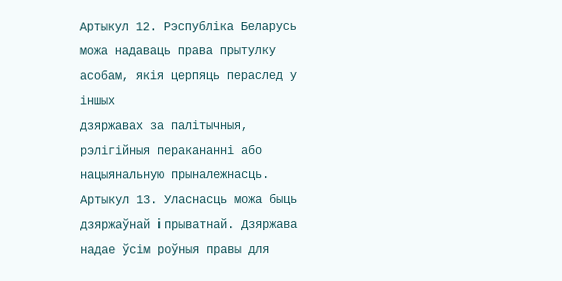Артыкул 12. Рэспублiка Беларусь можа надаваць права прытулку асобам, якiя церпяць пераслед у iншых
дзяржавах за палiтычныя, рэлiгiйныя перакананнi або нацыянальную прыналежнасць.
Артыкул 13. Уласнасць можа быць дзяржаўнай i прыватнай. Дзяржава надае ўсiм роўныя правы для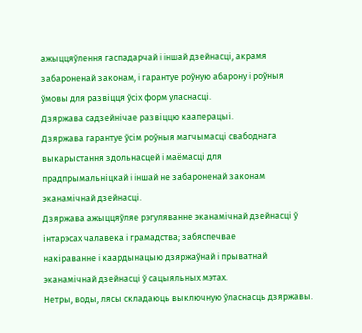ажыццяўлення гаспадарчай i iншай дзейнасцi, акрамя забароненай законам, i гарантуе роўную абарону i роўныя
ўмовы для развiцця ўсiх форм уласнасцi.
Дзяржава садзейнiчае развiццю кааперацыi.
Дзяржава гарантуе ўсiм роўныя магчымасцi свабоднага выкарыстання здольнасцей i маёмасцi для
прадпрымальнiцкай i iншай не забароненай законам эканамiчнай дзейнасцi.
Дзяржава ажыццяўляе рэгуляванне эканамiчнай дзейнасцi ў iнтарэсах чалавека i грамадства; забяспечвае
накiраванне i каардынацыю дзяржаўнай i прыватнай эканамiчнай дзейнасцi ў сацыяльных мэтах.
Нетры, воды, лясы складаюць выключную ўласнасць дзяржавы.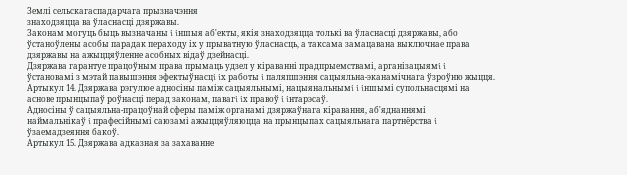Землi сельскагаспадарчага прызначэння
знаходзяцца ва ўласнасцi дзяржавы.
Законам могуць быць вызначаны i iншыя аб'екты, якiя знаходзяцца толькi ва ўласнасцi дзяржавы, або
ўстаноўлены асобы парадак пераходу iх у прыватную ўласнасць, а таксама замацавана выключнае права
дзяржавы на ажыццяўленне асобных вiдаў дзейнасцi.
Дзяржава гарантуе працоўным права прымаць удзел у кiраваннi прадпрыемствамi, арганiзацыямi i
ўстановамi з мэтай павышэння эфектыўнасцi iх работы i паляпшэння сацыяльна-эканамiчнага ўзроўню жыцця.
Артыкул 14. Дзяржава рэгулюе адносiны памiж сацыяльнымi, нацыянальнымi i iншымi супольнасцямi на
аснове прынцыпаў роўнасцi перад законам, павагi iх правоў i iнтарэсаў.
Адносiны ў сацыяльна-працоўнай сферы памiж органамi дзяржаўнага кiравання, аб'яднаннямi
наймальнiкаў i прафесiйнымi саюзамi ажыццяўляюцца на прынцыпах сацыяльнага партнёрства i
ўзаемадзеяння бакоў.
Артыкул 15. Дзяржава адказная за захаванне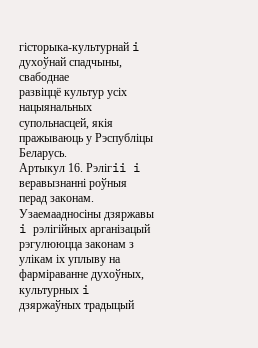гiсторыка-культурнай i духоўнай спадчыны, свабоднае
развiццё культур усiх нацыянальных супольнасцей, якiя пражываюць у Рэспублiцы Беларусь.
Артыкул 16. Рэлiгii i веравызнаннi роўныя перад законам.
Узаемаадносiны дзяржавы i рэлiгiйных арганiзацый рэгулююцца законам з улiкам iх уплыву на
фармiраванне духоўных, культурных i дзяржаўных традыцый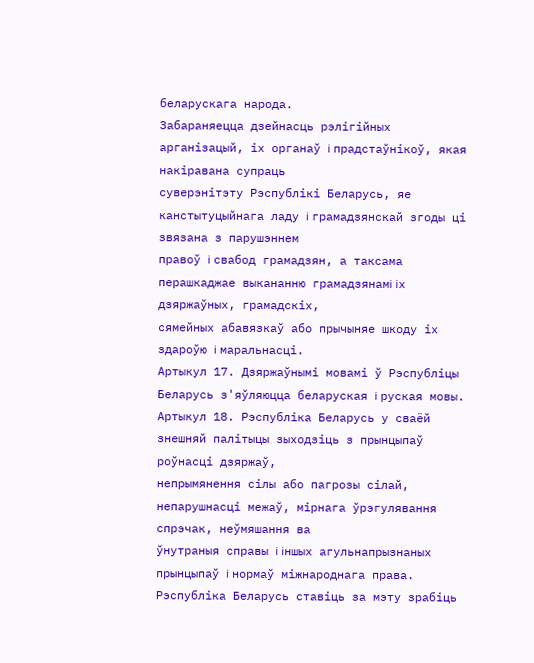беларускага народа.
Забараняецца дзейнасць рэлiгiйных арганiзацый, iх органаў i прадстаўнiкоў, якая накiравана супраць
суверэнiтэту Рэспублiкi Беларусь, яе канстытуцыйнага ладу i грамадзянскай згоды цi звязана з парушэннем
правоў i свабод грамадзян, а таксама перашкаджае выкананню грамадзянамi iх дзяржаўных, грамадскiх,
сямейных абавязкаў або прычыняе шкоду iх здароўю i маральнасцi.
Артыкул 17. Дзяржаўнымi мовамi ў Рэспублiцы Беларусь з'яўляюцца беларуская i руская мовы.
Артыкул 18. Рэспублiка Беларусь у сваёй знешняй палiтыцы зыходзiць з прынцыпаў роўнасцi дзяржаў,
непрымянення сiлы або пагрозы сiлай, непарушнасцi межаў, мiрнага ўрэгулявання спрэчак, неўмяшання ва
ўнутраныя справы i iншых агульнапрызнаных прынцыпаў i нормаў мiжнароднага права.
Рэспублiка Беларусь ставiць за мэту зрабiць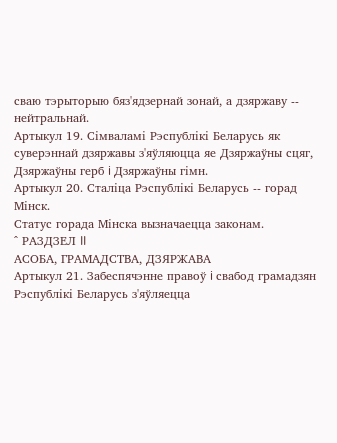сваю тэрыторыю бяз'ядзернай зонай, а дзяржаву --
нейтральнай.
Артыкул 19. Сiмваламi Рэспублiкi Беларусь як суверэннай дзяржавы з'яўляюцца яе Дзяржаўны сцяг,
Дзяржаўны герб i Дзяржаўны гiмн.
Артыкул 20. Сталiца Рэспублiкi Беларусь -- горад Мiнск.
Статус горада Мiнска вызначаецца законам.
^ РАЗДЗЕЛ II
АСОБА, ГРАМАДСТВА, ДЗЯРЖАВА
Артыкул 21. Забеспячэнне правоў i свабод грамадзян Рэспублiкi Беларусь з'яўляецца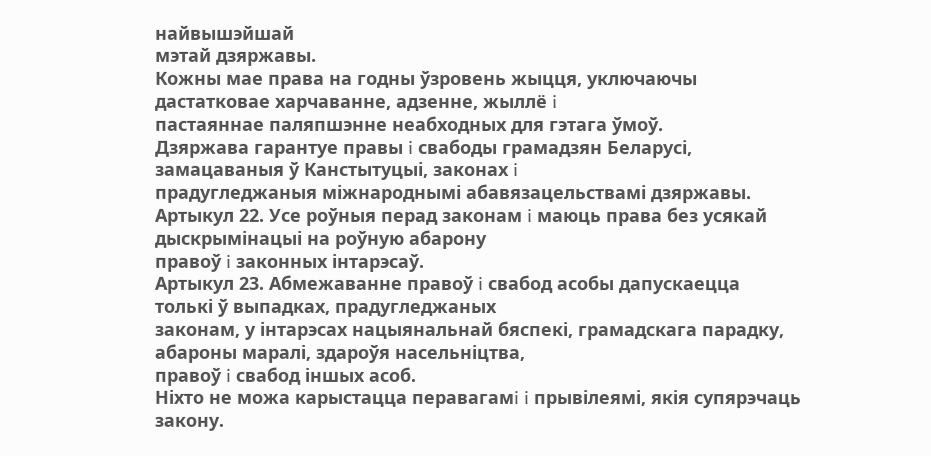найвышэйшай
мэтай дзяржавы.
Кожны мае права на годны ўзровень жыцця, уключаючы дастатковае харчаванне, адзенне, жыллё i
пастаяннае паляпшэнне неабходных для гэтага ўмоў.
Дзяржава гарантуе правы i свабоды грамадзян Беларусi, замацаваныя ў Канстытуцыi, законах i
прадугледжаныя мiжнароднымi абавязацельствамi дзяржавы.
Артыкул 22. Усе роўныя перад законам i маюць права без усякай дыскрымiнацыi на роўную абарону
правоў i законных iнтарэсаў.
Артыкул 23. Абмежаванне правоў i свабод асобы дапускаецца толькi ў выпадках, прадугледжаных
законам, у iнтарэсах нацыянальнай бяспекi, грамадскага парадку, абароны маралi, здароўя насельнiцтва,
правоў i свабод iншых асоб.
Нiхто не можа карыстацца перавагамi i прывiлеямi, якiя супярэчаць закону.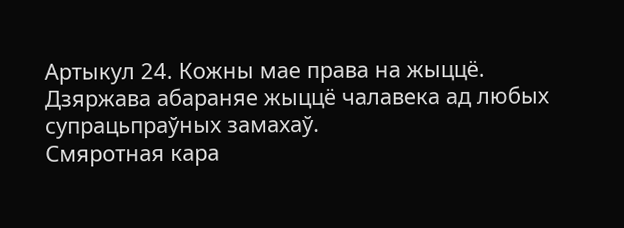Артыкул 24. Кожны мае права на жыццё.
Дзяржава абараняе жыццё чалавека ад любых супрацьпраўных замахаў.
Смяротная кара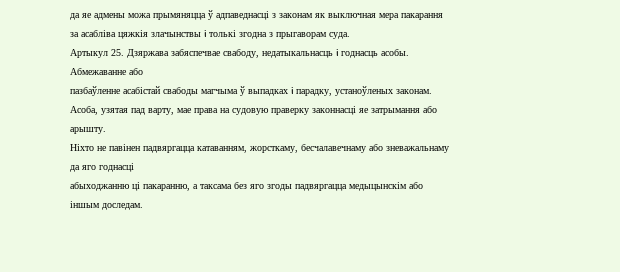да яе адмены можа прымяняцца ў адпаведнасцi з законам як выключная мера пакарання
за асаблiва цяжкiя злачынствы i толькi згодна з прыгаворам суда.
Артыкул 25. Дзяржава забяспечвае свабоду, недатыкальнасць i годнасць асобы. Абмежаванне або
пазбаўленне асабiстай свабоды магчыма ў выпадках i парадку, устаноўленых законам.
Асоба, узятая пад варту, мае права на судовую праверку законнасцi яе затрымання або арышту.
Нiхто не павiнен падвяргацца катаванням, жорсткаму, бесчалавечнаму або зневажальнаму да яго годнасцi
абыходжанню цi пакаранню, а таксама без яго згоды падвяргацца медыцынскiм або iншым доследам.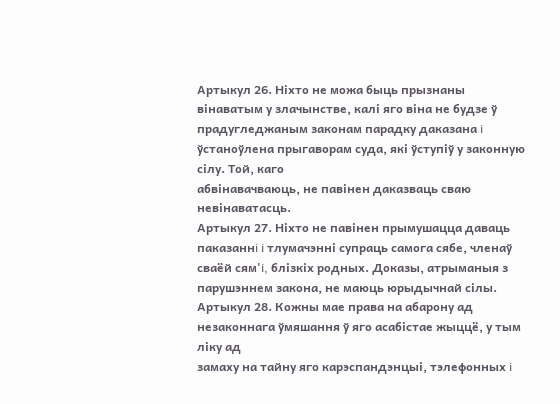Артыкул 26. Нiхто не можа быць прызнаны вiнаватым у злачынстве, калi яго вiна не будзе ў
прадугледжаным законам парадку даказана i ўстаноўлена прыгаворам суда, якi ўступiў у законную сiлу. Той, каго
абвiнавачваюць, не павiнен даказваць сваю невiнаватасць.
Артыкул 27. Нiхто не павiнен прымушацца даваць паказаннi i тлумачэннi супраць самога сябе, членаў
сваёй сям'i, блiзкiх родных. Доказы, атрыманыя з парушэннем закона, не маюць юрыдычнай сiлы.
Артыкул 28. Кожны мае права на абарону ад незаконнага ўмяшання ў яго асабiстае жыццё, у тым лiку ад
замаху на тайну яго карэспандэнцыi, тэлефонных i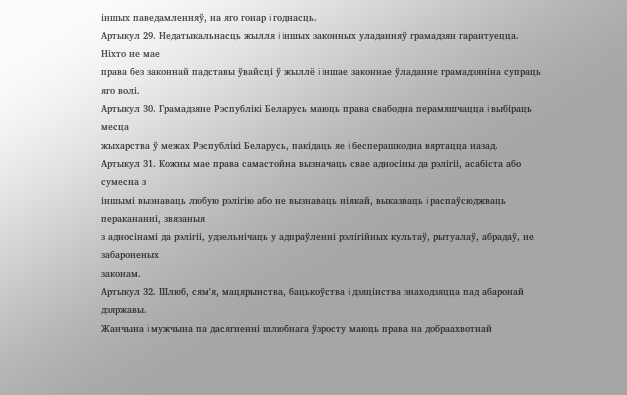iншых паведамленняў, на яго гонар i годнасць.
Артыкул 29. Недатыкальнасць жылля i iншых законных уладанняў грамадзян гарантуецца. Нiхто не мае
права без законнай падставы ўвайсцi ў жыллё i iншае законнае ўладанне грамадзянiна супраць яго волi.
Артыкул 30. Грамадзяне Рэспублiкi Беларусь маюць права свабодна перамяшчацца i выбiраць месца
жыхарства ў межах Рэспублiкi Беларусь, пакiдаць яе i бесперашкодна вяртацца назад.
Артыкул 31. Кожны мае права самастойна вызначаць свае адносiны да рэлiгii, асабiста або сумесна з
iншымi вызнаваць любую рэлiгiю або не вызнаваць нiякай, выказваць i распаўсюджваць перакананнi, звязаныя
з адносiнамi да рэлiгii, удзельнiчаць у адпраўленнi рэлiгiйных культаў, рытуалаў, абрадаў, не забароненых
законам.
Артыкул 32. Шлюб, сям'я, мацярынства, бацькоўства i дзяцiнства знаходзяцца пад абаронай дзяржавы.
Жанчына i мужчына па дасягненнi шлюбнага ўзросту маюць права на добраахвотнай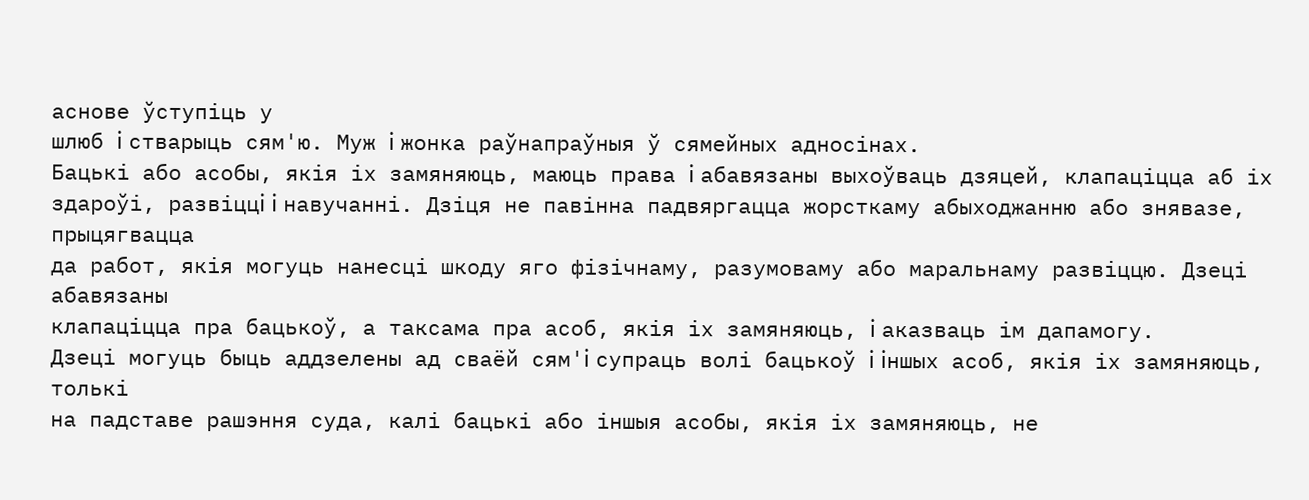аснове ўступiць у
шлюб i стварыць сям'ю. Муж i жонка раўнапраўныя ў сямейных адносiнах.
Бацькi або асобы, якiя iх замяняюць, маюць права i абавязаны выхоўваць дзяцей, клапацiцца аб iх
здароўi, развiццi i навучаннi. Дзiця не павiнна падвяргацца жорсткаму абыходжанню або знявазе, прыцягвацца
да работ, якiя могуць нанесцi шкоду яго фiзiчнаму, разумоваму або маральнаму развiццю. Дзецi абавязаны
клапацiцца пра бацькоў, а таксама пра асоб, якiя iх замяняюць, i аказваць iм дапамогу.
Дзецi могуць быць аддзелены ад сваёй сям'i супраць волi бацькоў i iншых асоб, якiя iх замяняюць, толькi
на падставе рашэння суда, калi бацькi або iншыя асобы, якiя iх замяняюць, не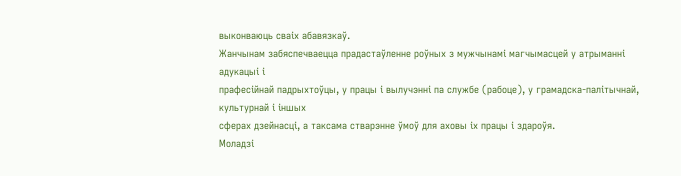выконваюць сваiх абавязкаў.
Жанчынам забяспечваецца прадастаўленне роўных з мужчынамi магчымасцей у атрыманнi адукацыi i
прафесiйнай падрыхтоўцы, у працы i вылучэннi па службе (рабоце), у грамадска-палiтычнай, культурнай i iншых
сферах дзейнасцi, а таксама стварэнне ўмоў для аховы iх працы i здароўя.
Моладзi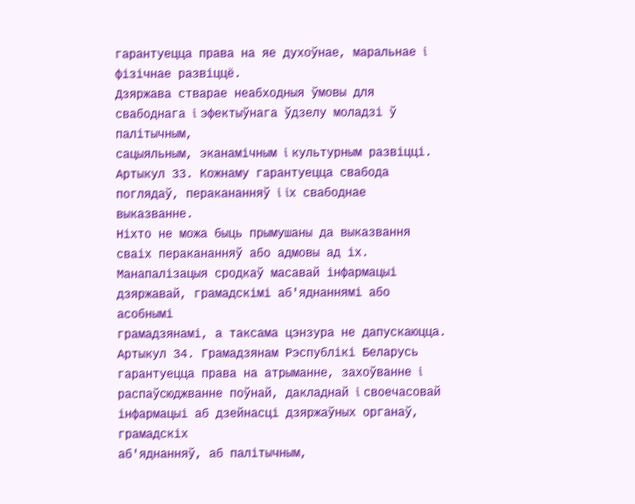гарантуецца права на яе духоўнае, маральнае i фiзiчнае развiццё.
Дзяржава стварае неабходныя ўмовы для свабоднага i эфектыўнага ўдзелу моладзi ў палiтычным,
сацыяльным, эканамiчным i культурным развiццi.
Артыкул 33. Кожнаму гарантуецца свабода поглядаў, перакананняў i iх свабоднае выказванне.
Нiхто не можа быць прымушаны да выказвання сваiх перакананняў або адмовы ад iх.
Манапалiзацыя сродкаў масавай iнфармацыi дзяржавай, грамадскiмi аб'яднаннямi або асобнымi
грамадзянамi, а таксама цэнзура не дапускаюцца.
Артыкул 34. Грамадзянам Рэспублiкi Беларусь гарантуецца права на атрыманне, захоўванне i
распаўсюджванне поўнай, дакладнай i своечасовай iнфармацыi аб дзейнасцi дзяржаўных органаў, грамадскiх
аб'яднанняў, аб палiтычным,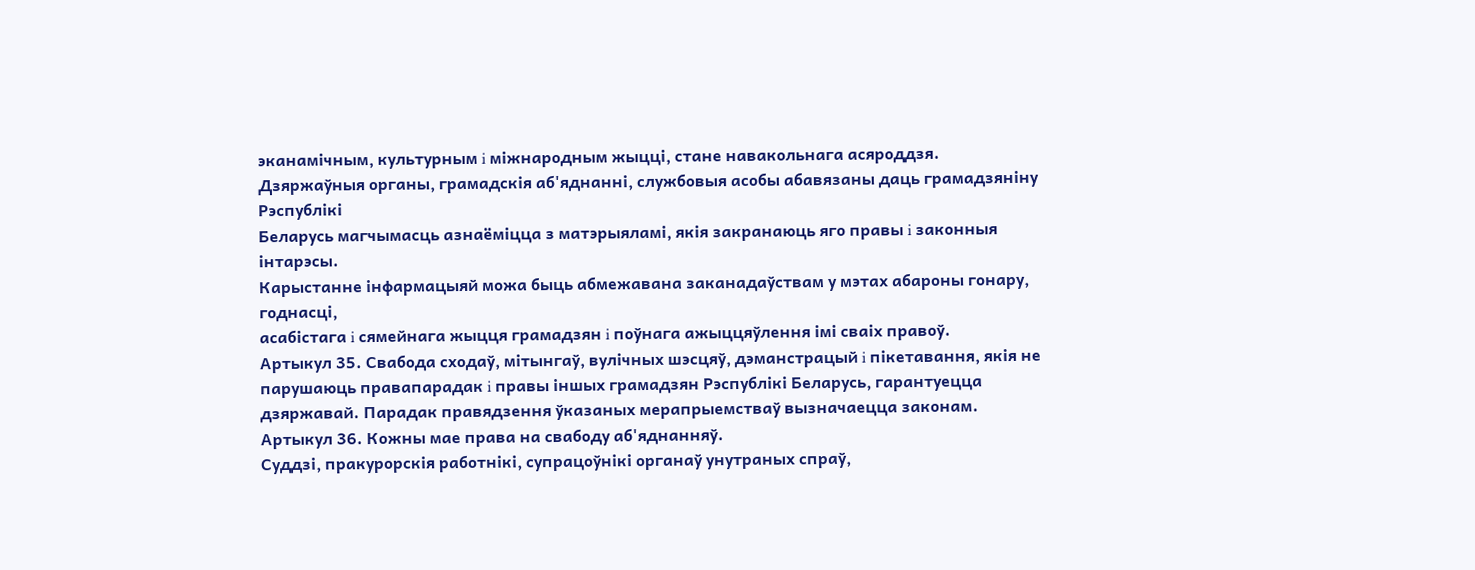эканамiчным, культурным i мiжнародным жыццi, стане навакольнага асяроддзя.
Дзяржаўныя органы, грамадскiя аб'яднаннi, службовыя асобы абавязаны даць грамадзянiну Рэспублiкi
Беларусь магчымасць азнаёмiцца з матэрыяламi, якiя закранаюць яго правы i законныя iнтарэсы.
Карыстанне iнфармацыяй можа быць абмежавана заканадаўствам у мэтах абароны гонару, годнасцi,
асабiстага i сямейнага жыцця грамадзян i поўнага ажыццяўлення iмi сваiх правоў.
Артыкул 35. Свабода сходаў, мiтынгаў, вулiчных шэсцяў, дэманстрацый i пiкетавання, якiя не парушаюць правапарадак i правы iншых грамадзян Рэспублiкi Беларусь, гарантуецца дзяржавай. Парадак правядзення ўказаных мерапрыемстваў вызначаецца законам.
Артыкул 36. Кожны мае права на свабоду аб'яднанняў.
Суддзi, пракурорскiя работнiкi, супрацоўнiкi органаў унутраных спраў,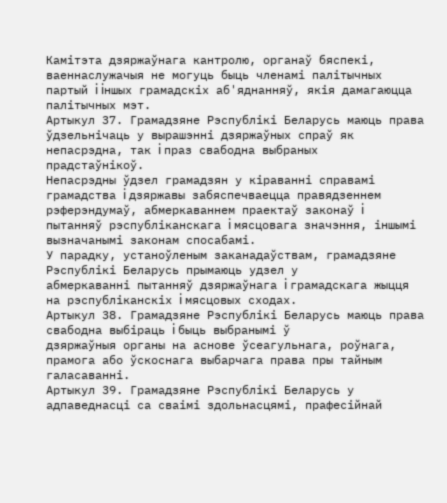Камiтэта дзяржаўнага кантролю, органаў бяспекi, ваеннаслужачыя не могуць быць членамi палiтычных партый i iншых грамадскiх аб'яднанняў, якiя дамагаюцца палiтычных мэт.
Артыкул 37. Грамадзяне Рэспублiкi Беларусь маюць права ўдзельнiчаць у вырашэннi дзяржаўных спраў як непасрэдна, так i праз свабодна выбраных прадстаўнiкоў.
Непасрэдны ўдзел грамадзян у кiраваннi справамi грамадства i дзяржавы забяспечваецца правядзеннем
рэферэндумаў, абмеркаваннем праектаў законаў i пытанняў рэспублiканскага i мясцовага значэння, iншымi вызначанымi законам спосабамi.
У парадку, устаноўленым заканадаўствам, грамадзяне Рэспублiкi Беларусь прымаюць удзел у
абмеркаваннi пытанняў дзяржаўнага i грамадскага жыцця на рэспублiканскiх i мясцовых сходах.
Артыкул 38. Грамадзяне Рэспублiкi Беларусь маюць права свабодна выбiраць i быць выбранымi ў
дзяржаўныя органы на аснове ўсеагульнага, роўнага, прамога або ўскоснага выбарчага права пры тайным галасаваннi.
Артыкул 39. Грамадзяне Рэспублiкi Беларусь у адпаведнасцi са сваiмi здольнасцямi, прафесiйнай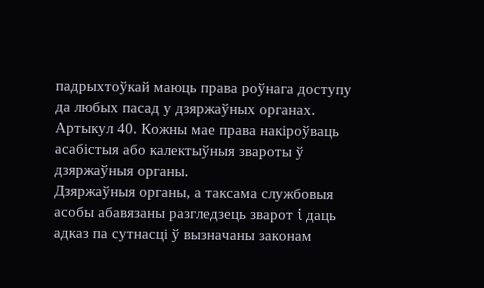падрыхтоўкай маюць права роўнага доступу да любых пасад у дзяржаўных органах.
Артыкул 40. Кожны мае права накiроўваць асабiстыя або калектыўныя звароты ў дзяржаўныя органы.
Дзяржаўныя органы, а таксама службовыя асобы абавязаны разгледзець зварот i даць адказ па сутнасцi ў вызначаны законам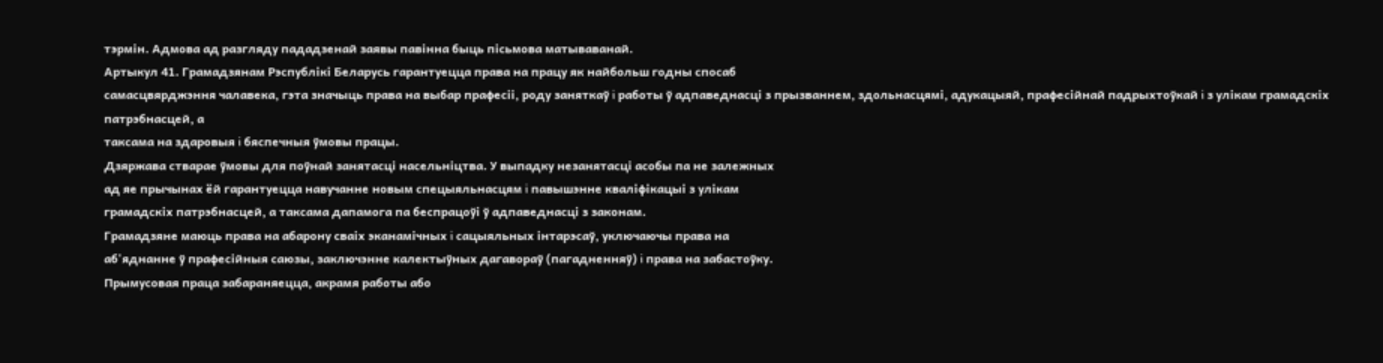тэрмiн. Адмова ад разгляду пададзенай заявы павiнна быць пiсьмова матываванай.
Артыкул 41. Грамадзянам Рэспублiкi Беларусь гарантуецца права на працу як найбольш годны спосаб
самасцвярджэння чалавека, гэта значыць права на выбар прафесii, роду заняткаў i работы ў адпаведнасцi з прызваннем, здольнасцямi, адукацыяй, прафесiйнай падрыхтоўкай i з улiкам грамадскiх патрэбнасцей, а
таксама на здаровыя i бяспечныя ўмовы працы.
Дзяржава стварае ўмовы для поўнай занятасцi насельнiцтва. У выпадку незанятасцi асобы па не залежных
ад яе прычынах ёй гарантуецца навучанне новым спецыяльнасцям i павышэнне квалiфiкацыi з улiкам
грамадскiх патрэбнасцей, а таксама дапамога па беспрацоўi ў адпаведнасцi з законам.
Грамадзяне маюць права на абарону сваiх эканамiчных i сацыяльных iнтарэсаў, уключаючы права на
аб'яднанне ў прафесiйныя саюзы, заключэнне калектыўных дагавораў (пагадненняў) i права на забастоўку.
Прымусовая праца забараняецца, акрамя работы або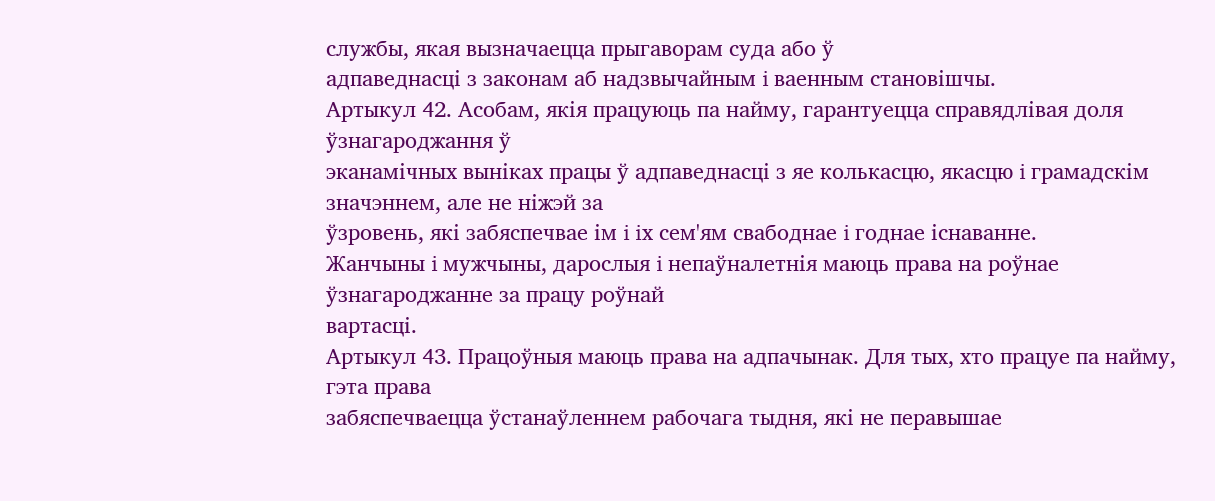службы, якая вызначаецца прыгаворам суда або ў
адпаведнасцi з законам аб надзвычайным i ваенным становiшчы.
Артыкул 42. Асобам, якiя працуюць па найму, гарантуецца справядлiвая доля ўзнагароджання ў
эканамiчных вынiках працы ў адпаведнасцi з яе колькасцю, якасцю i грамадскiм значэннем, але не нiжэй за
ўзровень, якi забяспечвае iм i iх сем'ям свабоднае i годнае iснаванне.
Жанчыны i мужчыны, дарослыя i непаўналетнiя маюць права на роўнае ўзнагароджанне за працу роўнай
вартасцi.
Артыкул 43. Працоўныя маюць права на адпачынак. Для тых, хто працуе па найму, гэта права
забяспечваецца ўстанаўленнем рабочага тыдня, якi не перавышае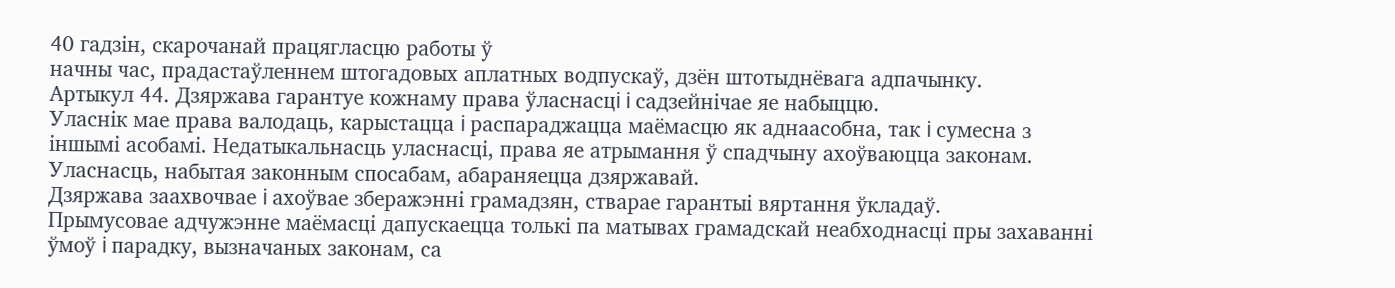40 гадзiн, скарочанай працягласцю работы ў
начны час, прадастаўленнем штогадовых аплатных водпускаў, дзён штотыднёвага адпачынку.
Артыкул 44. Дзяржава гарантуе кожнаму права ўласнасцi i садзейнiчае яе набыццю.
Уласнiк мае права валодаць, карыстацца i распараджацца маёмасцю як аднаасобна, так i сумесна з
iншымi асобамi. Недатыкальнасць уласнасцi, права яе атрымання ў спадчыну ахоўваюцца законам.
Уласнасць, набытая законным спосабам, абараняецца дзяржавай.
Дзяржава заахвочвае i ахоўвае зберажэннi грамадзян, стварае гарантыi вяртання ўкладаў.
Прымусовае адчужэнне маёмасцi дапускаецца толькi па матывах грамадскай неабходнасцi пры захаваннi
ўмоў i парадку, вызначаных законам, са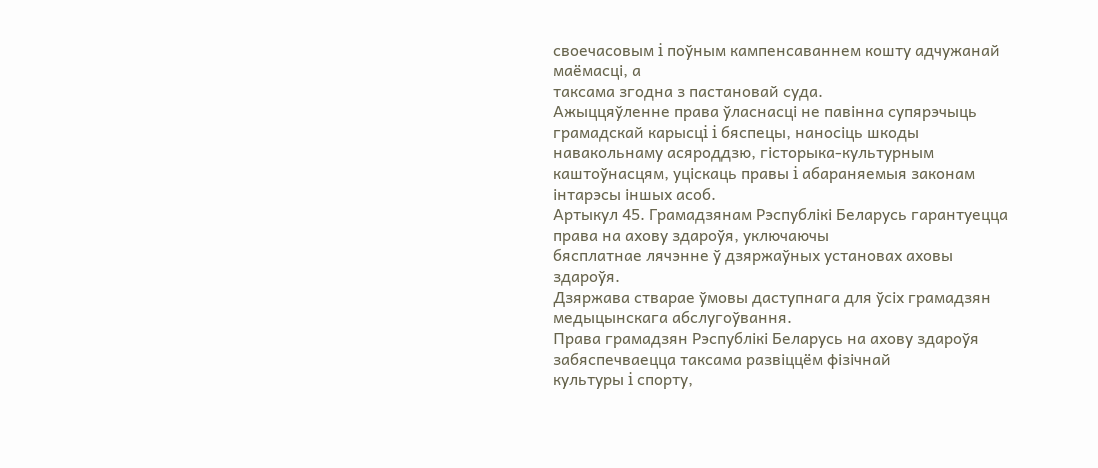своечасовым i поўным кампенсаваннем кошту адчужанай маёмасцi, а
таксама згодна з пастановай суда.
Ажыццяўленне права ўласнасцi не павiнна супярэчыць грамадскай карысцi i бяспецы, наносiць шкоды
навакольнаму асяроддзю, гiсторыка-культурным каштоўнасцям, уцiскаць правы i абараняемыя законам
iнтарэсы iншых асоб.
Артыкул 45. Грамадзянам Рэспублiкi Беларусь гарантуецца права на ахову здароўя, уключаючы
бясплатнае лячэнне ў дзяржаўных установах аховы здароўя.
Дзяржава стварае ўмовы даступнага для ўсiх грамадзян медыцынскага абслугоўвання.
Права грамадзян Рэспублiкi Беларусь на ахову здароўя забяспечваецца таксама развiццём фiзiчнай
культуры i спорту,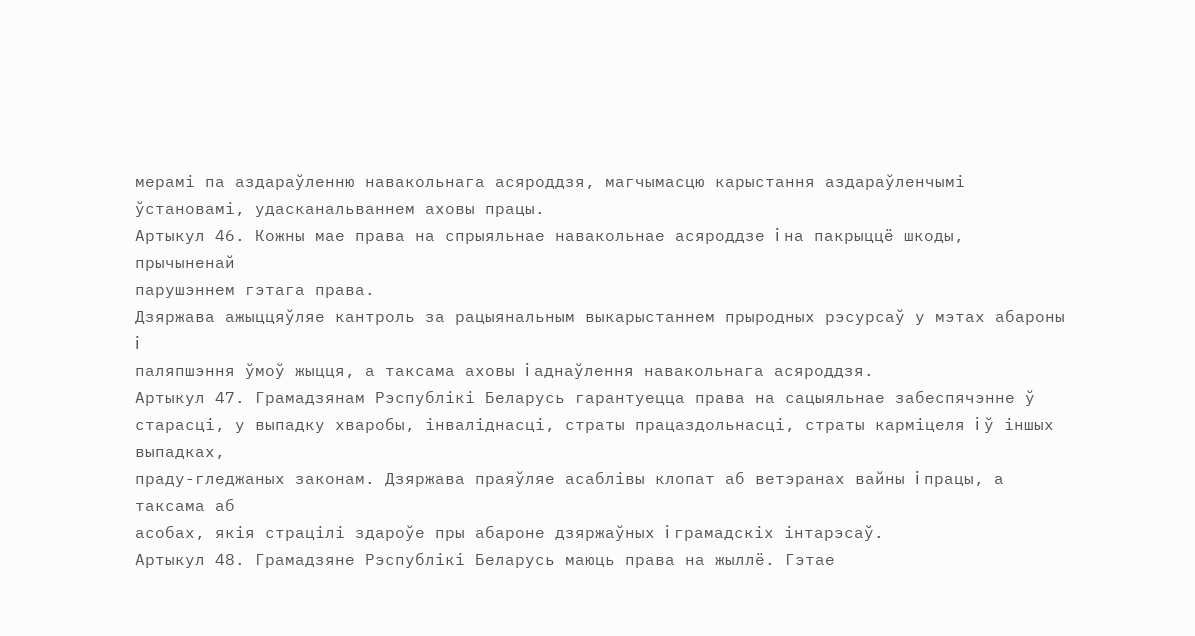мерамi па аздараўленню навакольнага асяроддзя, магчымасцю карыстання аздараўленчымi
ўстановамi, удасканальваннем аховы працы.
Артыкул 46. Кожны мае права на спрыяльнае навакольнае асяроддзе i на пакрыццё шкоды, прычыненай
парушэннем гэтага права.
Дзяржава ажыццяўляе кантроль за рацыянальным выкарыстаннем прыродных рэсурсаў у мэтах абароны i
паляпшэння ўмоў жыцця, а таксама аховы i аднаўлення навакольнага асяроддзя.
Артыкул 47. Грамадзянам Рэспублiкi Беларусь гарантуецца права на сацыяльнае забеспячэнне ў
старасцi, у выпадку хваробы, iнвалiднасцi, страты працаздольнасцi, страты кармiцеля i ў iншых выпадках,
праду-гледжаных законам. Дзяржава праяўляе асаблiвы клопат аб ветэранах вайны i працы, а таксама аб
асобах, якiя страцiлi здароўе пры абароне дзяржаўных i грамадскiх iнтарэсаў.
Артыкул 48. Грамадзяне Рэспублiкi Беларусь маюць права на жыллё. Гэтае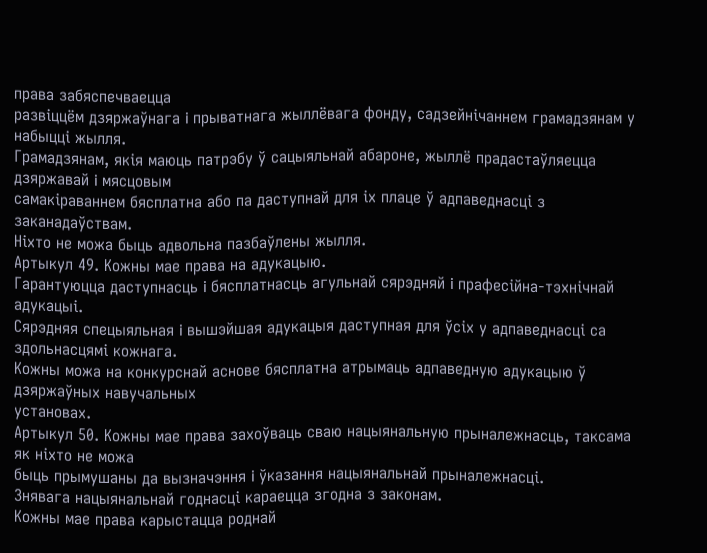права забяспечваецца
развiццём дзяржаўнага i прыватнага жыллёвага фонду, садзейнiчаннем грамадзянам у набыццi жылля.
Грамадзянам, якiя маюць патрэбу ў сацыяльнай абароне, жыллё прадастаўляецца дзяржавай i мясцовым
самакiраваннем бясплатна або па даступнай для iх плаце ў адпаведнасцi з заканадаўствам.
Нiхто не можа быць адвольна пазбаўлены жылля.
Артыкул 49. Кожны мае права на адукацыю.
Гарантуюцца даступнасць i бясплатнасць агульнай сярэдняй i прафесiйна-тэхнiчнай адукацыi.
Сярэдняя спецыяльная i вышэйшая адукацыя даступная для ўсiх у адпаведнасцi са здольнасцямi кожнага.
Кожны можа на конкурснай аснове бясплатна атрымаць адпаведную адукацыю ў дзяржаўных навучальных
установах.
Артыкул 50. Кожны мае права захоўваць сваю нацыянальную прыналежнасць, таксама як нiхто не можа
быць прымушаны да вызначэння i ўказання нацыянальнай прыналежнасцi.
Знявага нацыянальнай годнасцi караецца згодна з законам.
Кожны мае права карыстацца роднай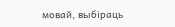мовай, выбiраць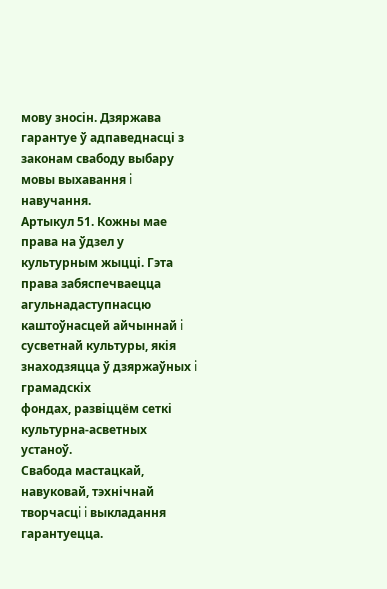мову зносiн. Дзяржава гарантуе ў адпаведнасцi з
законам свабоду выбару мовы выхавання i навучання.
Артыкул 51. Кожны мае права на ўдзел у культурным жыццi. Гэта права забяспечваецца
агульнадаступнасцю каштоўнасцей айчыннай i сусветнай культуры, якiя знаходзяцца ў дзяржаўных i грамадскiх
фондах, развiццём сеткi культурна-асветных устаноў.
Свабода мастацкай, навуковай, тэхнiчнай творчасцi i выкладання гарантуецца.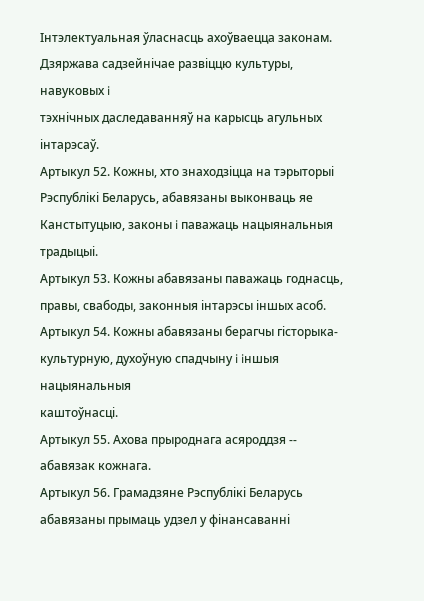Iнтэлектуальная ўласнасць ахоўваецца законам. Дзяржава садзейнiчае развiццю культуры, навуковых i
тэхнiчных даследаванняў на карысць агульных iнтарэсаў.
Артыкул 52. Кожны, хто знаходзiцца на тэрыторыi Рэспублiкi Беларусь, абавязаны выконваць яе
Канстытуцыю, законы i паважаць нацыянальныя традыцыi.
Артыкул 53. Кожны абавязаны паважаць годнасць, правы, свабоды, законныя iнтарэсы iншых асоб.
Артыкул 54. Кожны абавязаны берагчы гiсторыка-культурную, духоўную спадчыну i iншыя нацыянальныя
каштоўнасцi.
Артыкул 55. Ахова прыроднага асяроддзя -- абавязак кожнага.
Артыкул 56. Грамадзяне Рэспублiкi Беларусь абавязаны прымаць удзел у фiнансаваннi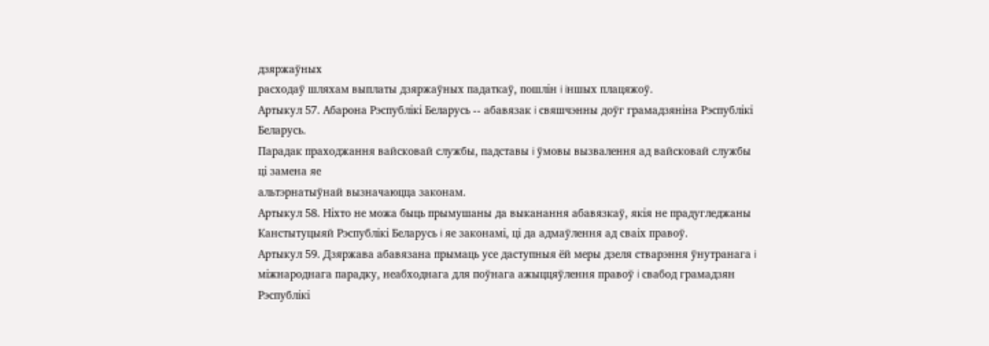дзяржаўных
расходаў шляхам выплаты дзяржаўных падаткаў, пошлiн i iншых плацяжоў.
Артыкул 57. Абарона Рэспублiкi Беларусь -- абавязак i свяшчэнны доўг грамадзянiна Рэспублiкi Беларусь.
Парадак праходжання вайсковай службы, падставы i ўмовы вызвалення ад вайсковай службы цi замена яе
альтэрнатыўнай вызначаюцца законам.
Артыкул 58. Нiхто не можа быць прымушаны да выканання абавязкаў, якiя не прадугледжаны
Канстытуцыяй Рэспублiкi Беларусь i яе законамi, цi да адмаўлення ад сваiх правоў.
Артыкул 59. Дзяржава абавязана прымаць усе даступныя ёй меры дзеля стварэння ўнутранага i
мiжнароднага парадку, неабходнага для поўнага ажыццяўлення правоў i свабод грамадзян Рэспублiкi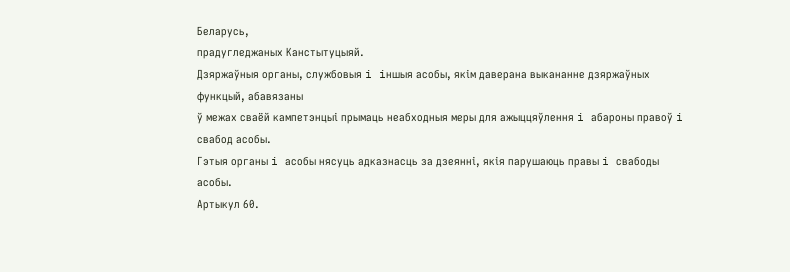Беларусь,
прадугледжаных Канстытуцыяй.
Дзяржаўныя органы, службовыя i iншыя асобы, якiм даверана выкананне дзяржаўных функцый, абавязаны
ў межах сваёй кампетэнцыi прымаць неабходныя меры для ажыццяўлення i абароны правоў i свабод асобы.
Гэтыя органы i асобы нясуць адказнасць за дзеяннi, якiя парушаюць правы i свабоды асобы.
Артыкул 60.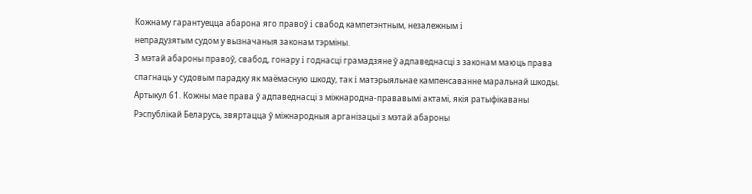Кожнаму гарантуецца абарона яго правоў i свабод кампетэнтным, незалежным i
непрадузятым судом у вызначаныя законам тэрмiны.
З мэтай абароны правоў, свабод, гонару i годнасцi грамадзяне ў адпаведнасцi з законам маюць права
спагнаць у судовым парадку як маёмасную шкоду, так i матэрыяльнае кампенсаванне маральнай шкоды.
Артыкул 61. Кожны мае права ў адпаведнасцi з мiжнародна-прававымi актамi, якiя ратыфiкаваны
Рэспублiкай Беларусь, звяртацца ў мiжнародныя арганiзацыi з мэтай абароны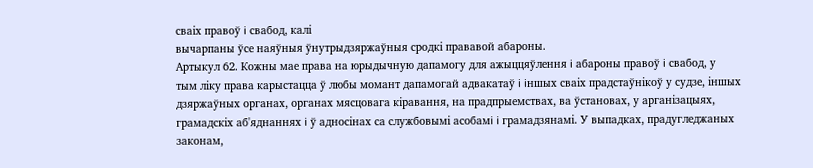сваiх правоў i свабод, калi
вычарпаны ўсе наяўныя ўнутрыдзяржаўныя сродкi прававой абароны.
Артыкул 62. Кожны мае права на юрыдычную дапамогу для ажыццяўлення i абароны правоў i свабод, у
тым лiку права карыстацца ў любы момант дапамогай адвакатаў i iншых сваiх прадстаўнiкоў у судзе, iншых
дзяржаўных органах, органах мясцовага кiравання, на прадпрыемствах, ва ўстановах, у арганiзацыях,
грамадскiх аб'яднаннях i ў адносiнах са службовымi асобамi i грамадзянамi. У выпадках, прадугледжаных
законам,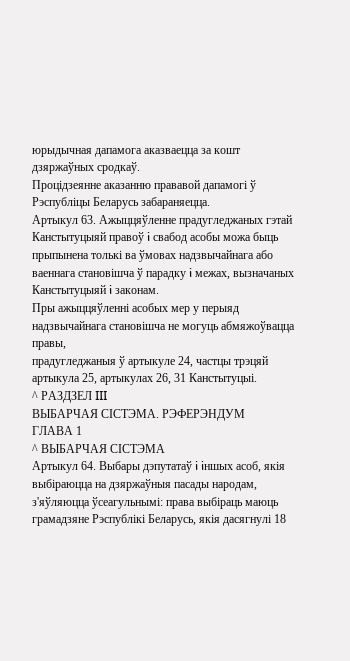юрыдычная дапамога аказваецца за кошт дзяржаўных сродкаў.
Процiдзеянне аказанню прававой дапамогi ў Рэспублiцы Беларусь забараняецца.
Артыкул 63. Ажыццяўленне прадугледжаных гэтай Канстытуцыяй правоў i свабод асобы можа быць
прыпынена толькi ва ўмовах надзвычайнага або ваеннага становiшча ў парадку i межах, вызначаных
Канстытуцыяй i законам.
Пры ажыццяўленнi асобых мер у перыяд надзвычайнага становiшча не могуць абмяжоўвацца правы,
прадугледжаныя ў артыкуле 24, частцы трэцяй артыкула 25, артыкулах 26, 31 Канстытуцыi.
^ РАЗДЗЕЛ III
ВЫБАРЧАЯ СIСТЭМА. РЭФЕРЭНДУМ
ГЛАВА 1
^ ВЫБАРЧАЯ СIСТЭМА
Артыкул 64. Выбары дэпутатаў i iншых асоб, якiя выбiраюцца на дзяржаўныя пасады народам,
з'яўляюцца ўсеагульнымi: права выбiраць маюць грамадзяне Рэспублiкi Беларусь, якiя дасягнулi 18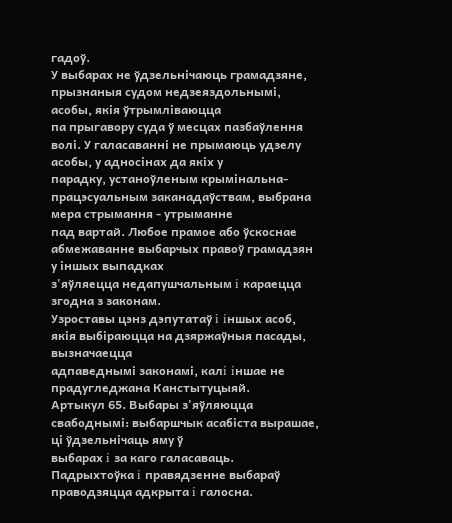гадоў.
У выбарах не ўдзельнiчаюць грамадзяне, прызнаныя судом недзеяздольнымi, асобы, якiя ўтрымлiваюцца
па прыгавору суда ў месцах пазбаўлення волi. У галасаваннi не прымаюць удзелу асобы, у адносiнах да якiх у
парадку, устаноўленым крымiнальна-працэсуальным заканадаўствам, выбрана мера стрымання - утрыманне
пад вартай. Любое прамое або ўскоснае абмежаванне выбарчых правоў грамадзян у iншых выпадках
з'яўляецца недапушчальным i караецца згодна з законам.
Узроставы цэнз дэпутатаў i iншых асоб, якiя выбiраюцца на дзяржаўныя пасады, вызначаецца
адпаведнымi законамi, калi iншае не прадугледжана Канстытуцыяй.
Артыкул 65. Выбары з'яўляюцца свабоднымi: выбаршчык асабiста вырашае, цi ўдзельнiчаць яму ў
выбарах i за каго галасаваць.
Падрыхтоўка i правядзенне выбараў праводзяцца адкрыта i галосна.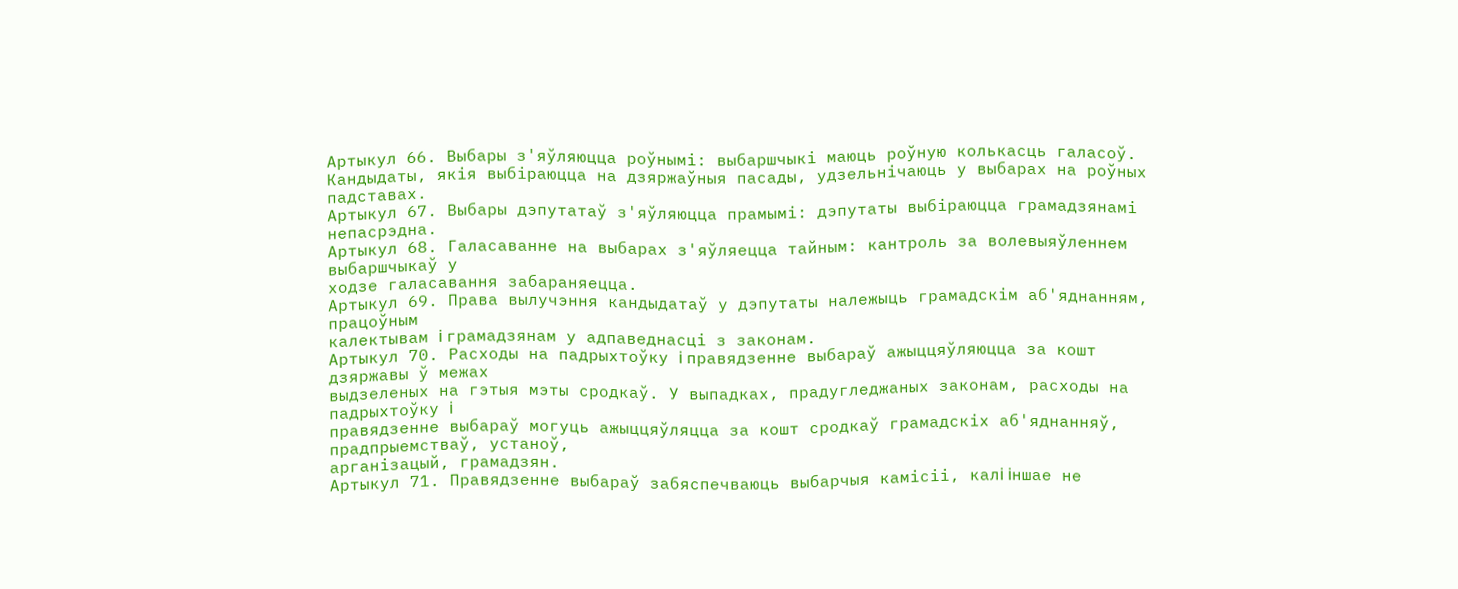Артыкул 66. Выбары з'яўляюцца роўнымi: выбаршчыкi маюць роўную колькасць галасоў.
Кандыдаты, якiя выбiраюцца на дзяржаўныя пасады, удзельнiчаюць у выбарах на роўных падставах.
Артыкул 67. Выбары дэпутатаў з'яўляюцца прамымi: дэпутаты выбiраюцца грамадзянамi непасрэдна.
Артыкул 68. Галасаванне на выбарах з'яўляецца тайным: кантроль за волевыяўленнем выбаршчыкаў у
ходзе галасавання забараняецца.
Артыкул 69. Права вылучэння кандыдатаў у дэпутаты належыць грамадскiм аб'яднанням, працоўным
калектывам i грамадзянам у адпаведнасцi з законам.
Артыкул 70. Расходы на падрыхтоўку i правядзенне выбараў ажыццяўляюцца за кошт дзяржавы ў межах
выдзеленых на гэтыя мэты сродкаў. У выпадках, прадугледжаных законам, расходы на падрыхтоўку i
правядзенне выбараў могуць ажыццяўляцца за кошт сродкаў грамадскiх аб'яднанняў, прадпрыемстваў, устаноў,
арганiзацый, грамадзян.
Артыкул 71. Правядзенне выбараў забяспечваюць выбарчыя камiсii, калi iншае не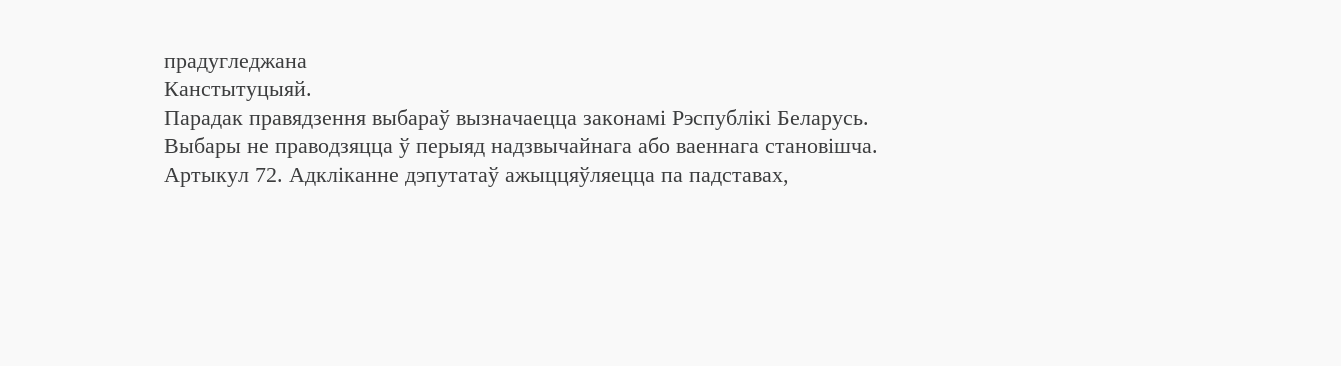прадугледжана
Канстытуцыяй.
Парадак правядзення выбараў вызначаецца законамi Рэспублiкi Беларусь.
Выбары не праводзяцца ў перыяд надзвычайнага або ваеннага становiшча.
Артыкул 72. Адклiканне дэпутатаў ажыццяўляецца па падставах,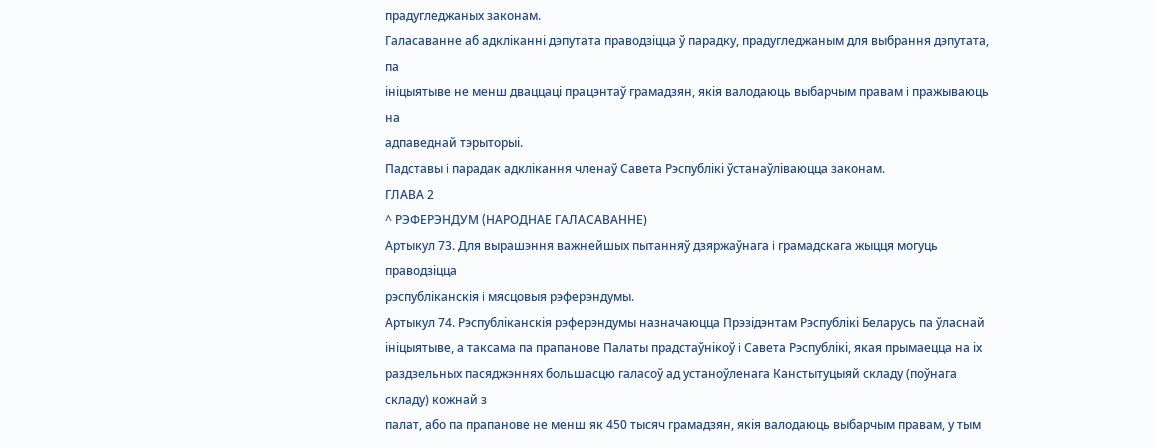прадугледжаных законам.
Галасаванне аб адклiканнi дэпутата праводзiцца ў парадку, прадугледжаным для выбрання дэпутата, па
iнiцыятыве не менш дваццацi працэнтаў грамадзян, якiя валодаюць выбарчым правам i пражываюць на
адпаведнай тэрыторыi.
Падставы i парадак адклiкання членаў Савета Рэспублiкi ўстанаўлiваюцца законам.
ГЛАВА 2
^ РЭФЕРЭHДУМ (HАРОДHАЕ ГАЛАСАВАHHЕ)
Артыкул 73. Для вырашэння важнейшых пытанняў дзяржаўнага i грамадскага жыцця могуць праводзiцца
рэспублiканскiя i мясцовыя рэферэндумы.
Артыкул 74. Рэспублiканскiя рэферэндумы назначаюцца Прэзiдэнтам Рэспублiкi Беларусь па ўласнай
iнiцыятыве, а таксама па прапанове Палаты прадстаўнiкоў i Савета Рэспублiкi, якая прымаецца на iх
раздзельных пасяджэннях большасцю галасоў ад устаноўленага Канстытуцыяй складу (поўнага складу) кожнай з
палат, або па прапанове не менш як 450 тысяч грамадзян, якiя валодаюць выбарчым правам, у тым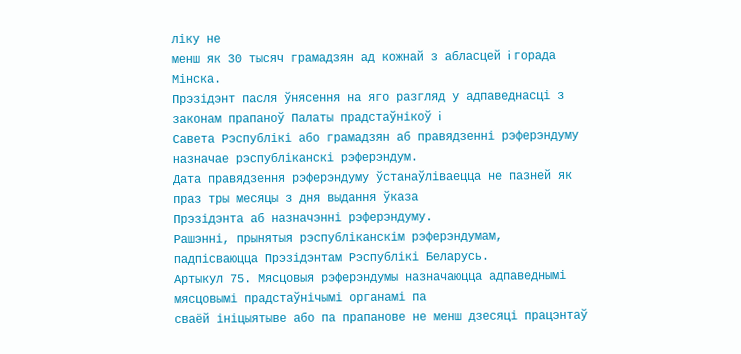лiку не
менш як 30 тысяч грамадзян ад кожнай з абласцей i горада Мiнска.
Прэзiдэнт пасля ўнясення на яго разгляд у адпаведнасцi з законам прапаноў Палаты прадстаўнiкоў i
Савета Рэспублiкi або грамадзян аб правядзеннi рэферэндуму назначае рэспублiканскi рэферэндум.
Дата правядзення рэферэндуму ўстанаўлiваецца не пазней як праз тры месяцы з дня выдання ўказа
Прэзiдэнта аб назначэннi рэферэндуму.
Рашэннi, прынятыя рэспублiканскiм рэферэндумам, падпiсваюцца Прэзiдэнтам Рэспублiкi Беларусь.
Артыкул 75. Мясцовыя рэферэндумы назначаюцца адпаведнымi мясцовымi прадстаўнiчымi органамi па
сваёй iнiцыятыве або па прапанове не менш дзесяцi працэнтаў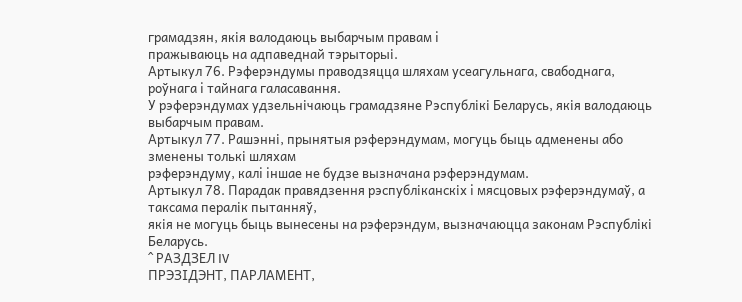грамадзян, якiя валодаюць выбарчым правам i
пражываюць на адпаведнай тэрыторыi.
Артыкул 76. Рэферэндумы праводзяцца шляхам усеагульнага, свабоднага, роўнага i тайнага галасавання.
У рэферэндумах удзельнiчаюць грамадзяне Рэспублiкi Беларусь, якiя валодаюць выбарчым правам.
Артыкул 77. Рашэннi, прынятыя рэферэндумам, могуць быць адменены або зменены толькi шляхам
рэферэндуму, калi iншае не будзе вызначана рэферэндумам.
Артыкул 78. Парадак правядзення рэспублiканскiх i мясцовых рэферэндумаў, а таксама пералiк пытанняў,
якiя не могуць быць вынесены на рэферэндум, вызначаюцца законам Рэспублiкi Беларусь.
^ РАЗДЗЕЛ IV
ПРЭЗIДЭНТ, ПАРЛАМЕНТ,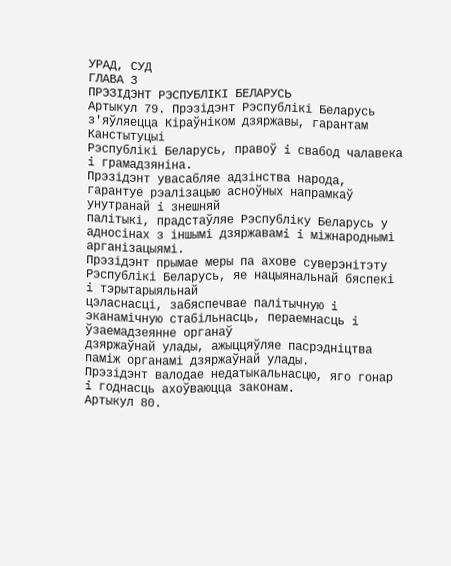УРАД, СУД
ГЛАВА 3
ПРЭЗIДЭНТ РЭСПУБЛIКI БЕЛАРУСЬ
Артыкул 79. Прэзiдэнт Рэспублiкi Беларусь з'яўляецца Кiраўнiком дзяржавы, гарантам Канстытуцыi
Рэспублiкi Беларусь, правоў i свабод чалавека i грамадзянiна.
Прэзiдэнт увасабляе адзiнства народа, гарантуе рэалiзацыю асноўных напрамкаў унутранай i знешняй
палiтыкi, прадстаўляе Рэспублiку Беларусь у адносiнах з iншымi дзяржавамi i мiжнароднымi арганiзацыямi.
Прэзiдэнт прымае меры па ахове суверэнiтэту Рэспублiкi Беларусь, яе нацыянальнай бяспекi i тэрытарыяльнай
цэласнасцi, забяспечвае палiтычную i эканамiчную стабiльнасць, пераемнасць i ўзаемадзеянне органаў
дзяржаўнай улады, ажыццяўляе пасрэднiцтва памiж органамi дзяржаўнай улады.
Прэзiдэнт валодае недатыкальнасцю, яго гонар i годнасць ахоўваюцца законам.
Артыкул 80.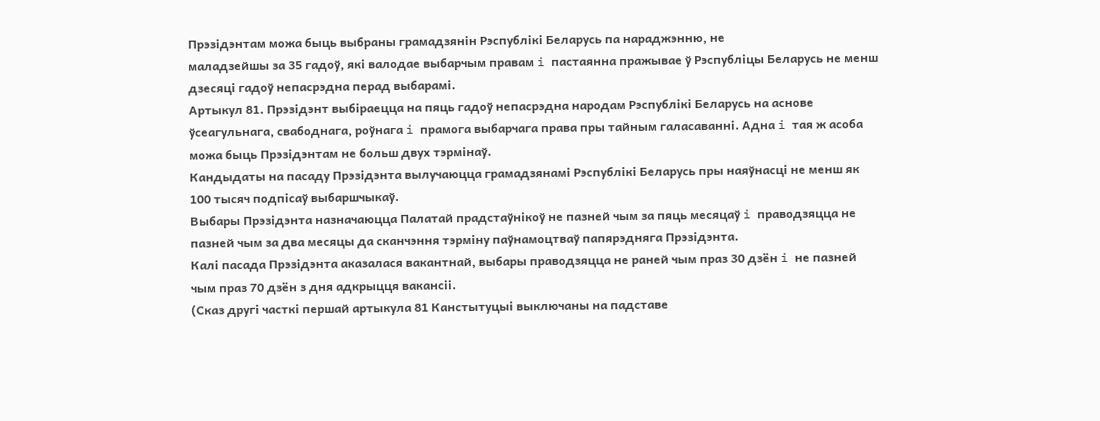Прэзiдэнтам можа быць выбраны грамадзянiн Рэспублiкi Беларусь па нараджэнню, не
маладзейшы за 35 гадоў, якi валодае выбарчым правам i пастаянна пражывае ў Рэспублiцы Беларусь не менш
дзесяцi гадоў непасрэдна перад выбарамi.
Артыкул 81. Прэзiдэнт выбiраецца на пяць гадоў непасрэдна народам Рэспублiкi Беларусь на аснове
ўсеагульнага, свабоднага, роўнага i прамога выбарчага права пры тайным галасаваннi. Адна i тая ж асоба
можа быць Прэзiдэнтам не больш двух тэрмiнаў.
Кандыдаты на пасаду Прэзiдэнта вылучаюцца грамадзянамi Рэспублiкi Беларусь пры наяўнасцi не менш як
100 тысяч подпiсаў выбаршчыкаў.
Выбары Прэзiдэнта назначаюцца Палатай прадстаўнiкоў не пазней чым за пяць месяцаў i праводзяцца не
пазней чым за два месяцы да сканчэння тэрмiну паўнамоцтваў папярэдняга Прэзiдэнта.
Калi пасада Прэзiдэнта аказалася вакантнай, выбары праводзяцца не раней чым праз 30 дзён i не пазней
чым праз 70 дзён з дня адкрыцця вакансii.
(Сказ другі часткі першай артыкула 81 Канстытуцыі выключаны на падставе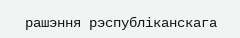рашэння рэспубліканскага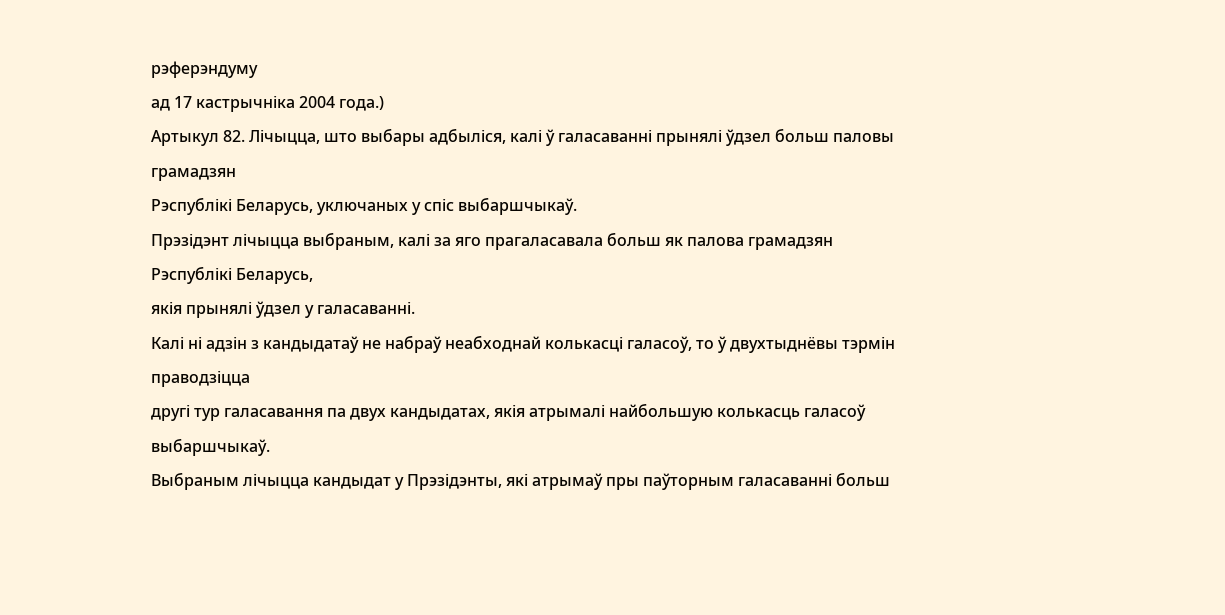рэферэндуму
ад 17 кастрычніка 2004 года.)
Артыкул 82. Лiчыцца, што выбары адбылiся, калi ў галасаваннi прынялi ўдзел больш паловы грамадзян
Рэспублiкi Беларусь, уключаных у спiс выбаршчыкаў.
Прэзiдэнт лiчыцца выбраным, калi за яго прагаласавала больш як палова грамадзян Рэспублiкi Беларусь,
якiя прынялi ўдзел у галасаваннi.
Калi нi адзiн з кандыдатаў не набраў неабходнай колькасцi галасоў, то ў двухтыднёвы тэрмiн праводзiцца
другi тур галасавання па двух кандыдатах, якiя атрымалi найбольшую колькасць галасоў выбаршчыкаў.
Выбраным лiчыцца кандыдат у Прэзiдэнты, якi атрымаў пры паўторным галасаваннi больш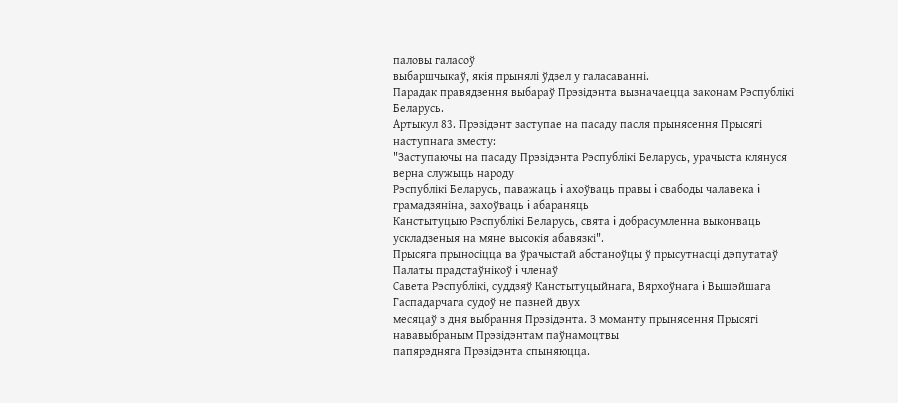паловы галасоў
выбаршчыкаў, якiя прынялi ўдзел у галасаваннi.
Парадак правядзення выбараў Прэзiдэнта вызначаецца законам Рэспублiкi Беларусь.
Артыкул 83. Прэзiдэнт заступае на пасаду пасля прынясення Прысягi наступнага зместу:
"Заступаючы на пасаду Прэзiдэнта Рэспублiкi Беларусь, урачыста клянуся верна служыць народу
Рэспублiкi Беларусь, паважаць i ахоўваць правы i свабоды чалавека i грамадзянiна, захоўваць i абараняць
Канстытуцыю Рэспублiкi Беларусь, свята i добрасумленна выконваць ускладзеныя на мяне высокiя абавязкi".
Прысяга прыносiцца ва ўрачыстай абстаноўцы ў прысутнасцi дэпутатаў Палаты прадстаўнiкоў i членаў
Савета Рэспублiкi, суддзяў Канстытуцыйнага, Вярхоўнага i Вышэйшага Гаспадарчага судоў не пазней двух
месяцаў з дня выбрання Прэзiдэнта. З моманту прынясення Прысягi нававыбраным Прэзiдэнтам паўнамоцтвы
папярэдняга Прэзiдэнта спыняюцца.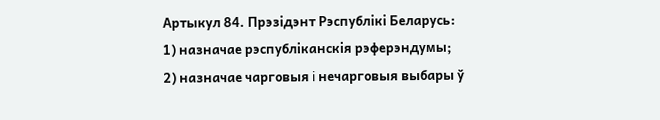Артыкул 84. Прэзiдэнт Рэспублiкi Беларусь:
1) назначае рэспублiканскiя рэферэндумы;
2) назначае чарговыя i нечарговыя выбары ў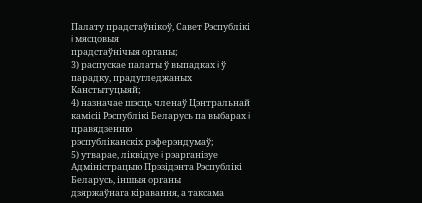Палату прадстаўнiкоў, Савет Рэспублiкi i мясцовыя
прадстаўнiчыя органы;
3) распускае палаты ў выпадках i ў парадку, прадугледжаных Канстытуцыяй;
4) назначае шэсць членаў Цэнтральнай камiсii Рэспублiкi Беларусь па выбарах i правядзенню
рэспублiканскiх рэферэндумаў;
5) утварае, лiквiдуе i рэарганiзуе Адмiнiстрацыю Прэзiдэнта Рэспублiкi Беларусь, iншыя органы
дзяржаўнага кiравання, а таксама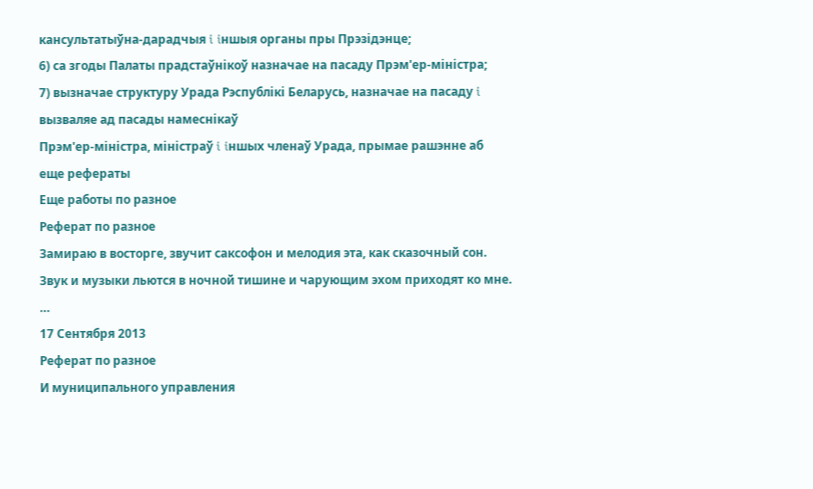кансультатыўна-дарадчыя i iншыя органы пры Прэзiдэнце;
6) са згоды Палаты прадстаўнiкоў назначае на пасаду Прэм'ер-мiнiстра;
7) вызначае структуру Урада Рэспублiкi Беларусь, назначае на пасаду i вызваляе ад пасады намеснiкаў
Прэм'ер-мiнiстра, мiнiстраў i iншых членаў Урада, прымае рашэнне аб
еще рефераты
Еще работы по разное
Реферат по разное
Замираю в восторге, звучит саксофон и мелодия эта, как сказочный сон. Звук и музыки льются в ночной тишине и чарующим эхом приходят ко мне. …
17 Сентября 2013
Реферат по разное
И муниципального управления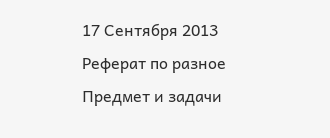17 Сентября 2013
Реферат по разное
Предмет и задачи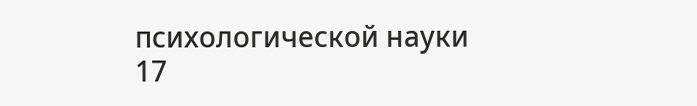психологической науки
17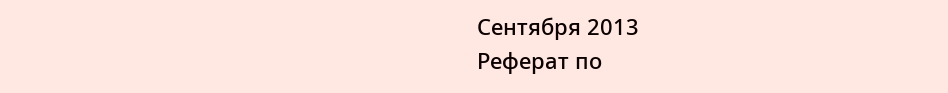Сентября 2013
Реферат по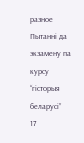разное
Пытанні да экзамену па курсу “гісторыя беларусі”
17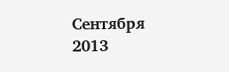Сентября 2013